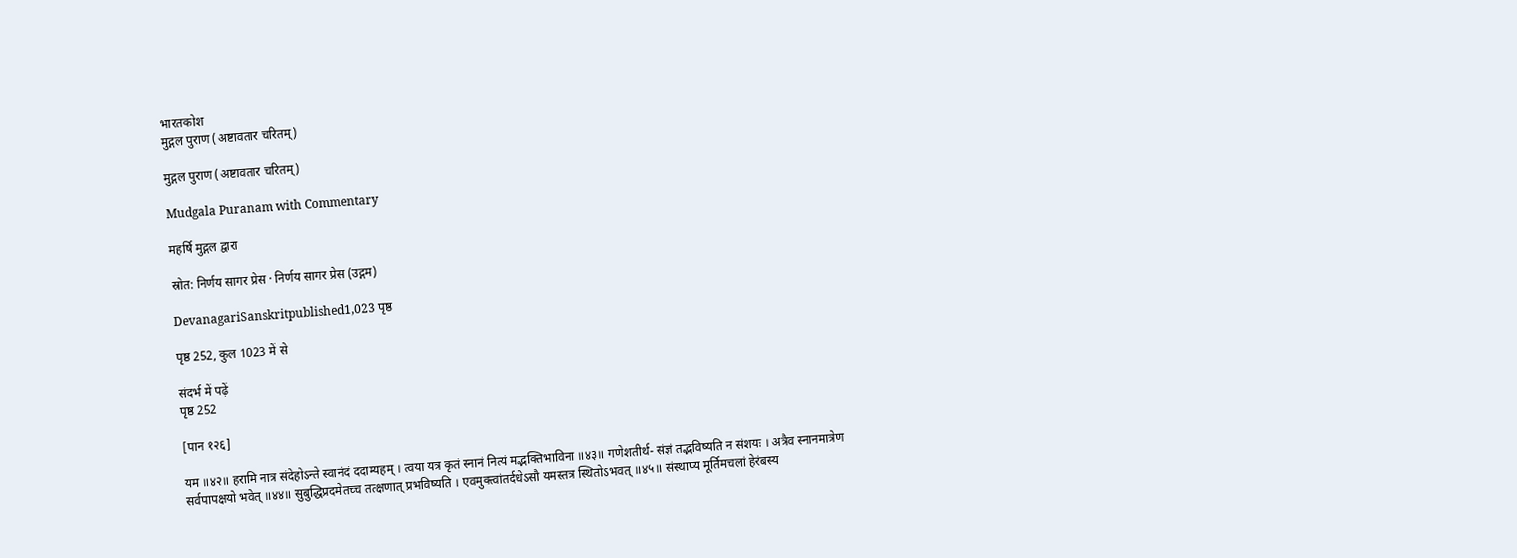भारतकोश
मुद्गल पुराण (अष्टावतार चरितम्)

मुद्गल पुराण (अष्टावतार चरितम्)

Mudgala Puranam with Commentary

महर्षि मुद्गल द्वारा

स्रोत: निर्णय सागर प्रेस · निर्णय सागर प्रेस (उद्गम)

DevanagariSanskritpublished1,023 पृष्ठ

पृष्ठ 252, कुल 1023 में से

संदर्भ में पढ़ें
पृष्ठ 252

[पान १२६]

यम ॥४२॥ हरामि नात्र संदेहोऽन्ते स्वानंदं ददाम्यहम् । त्वया यत्र कृतं स्नानं नित्यं मद्भक्तिभाविना ॥४३॥ गणेशतीर्थ- संज्ञं तद्भविष्यति न संशयः । अत्रैव स्नानमात्रेण सर्वपापक्षयो भवेत् ॥४४॥ सुबुद्धिप्रदमेतच्च तत्क्षणात् प्रभविष्यति । एवमुक्त्वांतर्दधेऽसौ यमस्तत्र स्थितोऽभवत् ॥४५॥ संस्थाप्य मूर्तिमचलां हेरंबस्य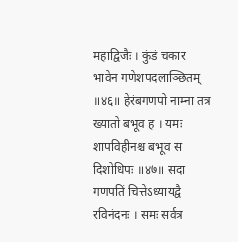महाद्विजैः । कुंडं चकार भावेन गणेशपदलाञ्छितम् ॥४६॥ हेरंबगणपो नाम्ना तत्र ख्यातो बभूव ह । यमः शापविहीनश्च बभूव स दिशोधिपः ॥४७॥ सदा गणपतिं चित्तेऽध्यायद्वै रविनंदनः । समः सर्वत्र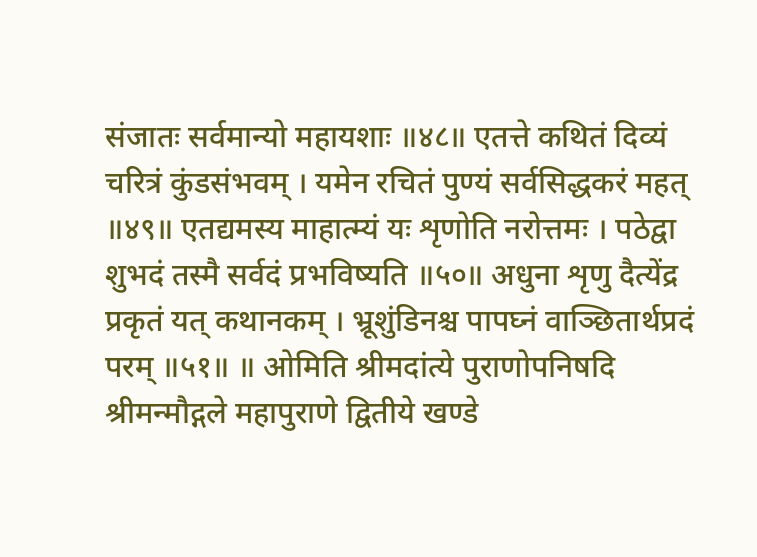संजातः सर्वमान्यो महायशाः ॥४८॥ एतत्ते कथितं दिव्यं चरित्रं कुंडसंभवम् । यमेन रचितं पुण्यं सर्वसिद्धकरं महत् ॥४९॥ एतद्यमस्य माहात्म्यं यः शृणोति नरोत्तमः । पठेद्वा शुभदं तस्मै सर्वदं प्रभविष्यति ॥५०॥ अधुना शृणु दैत्येंद्र प्रकृतं यत् कथानकम् । भ्रूशुंडिनश्च पापघ्नं वाञ्छितार्थप्रदं परम् ॥५१॥ ॥ ओमिति श्रीमदांत्ये पुराणोपनिषदि श्रीमन्मौद्गले महापुराणे द्वितीये खण्डे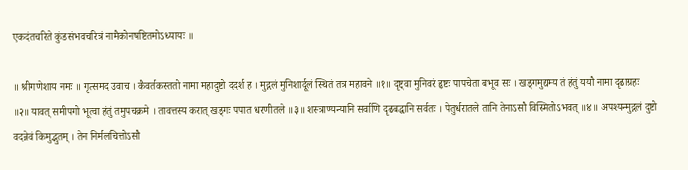एकदंतचरिते कुंडसंभवचरित्रं नामैकोनषष्टितमोऽध्यायः ॥

॥ श्रीगणेशाय नमः ॥ गृत्समद उवाच । कैवर्तकस्ततो नामा महादुष्टो ददर्श ह । मुद्गलं मुनिशार्दूलं स्थितं तत्र महावने ॥१॥ दृष्ट्वा मुनिवरं हृष्टः पापचेता बभूव सः । खड्गमुद्यम्य तं हंतुं ययौ नामा दृढाग्रहः ॥२॥ यावत् समीपगो भूत्वा हंतुं तमुपचक्रमे । तावत्तस्य करात् खड्गः पपात धरणीतले ॥३॥ शस्त्राण्यन्यानि सर्वाणि दृढबद्धानि सर्वतः । पेतुर्धरातले तानि तेनाऽसौ विस्मितोऽभवत् ॥४॥ अपश्यन्मुद्गलं दुष्टो वदन्नेवं किमुद्भुतम् । तेन निर्मलचित्तोऽसौ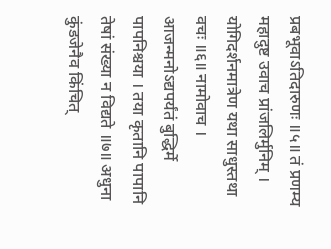प्रबभूवाऽतिदारुणः ॥५॥ तं प्रणम्य महादुष्ट उवाच प्रांजलिर्मुनिम् । योगिदर्शनमात्रेण यथा साधुस्तथा वचः ॥६॥ नामोवाच । आजन्मनोऽद्यपर्यंतं बुद्धिर्मे पापनिश्चया । तया कृतानि पापानि तेषां संख्या न विद्यते ॥७॥ अधुना कुंडजेनैव किंचित्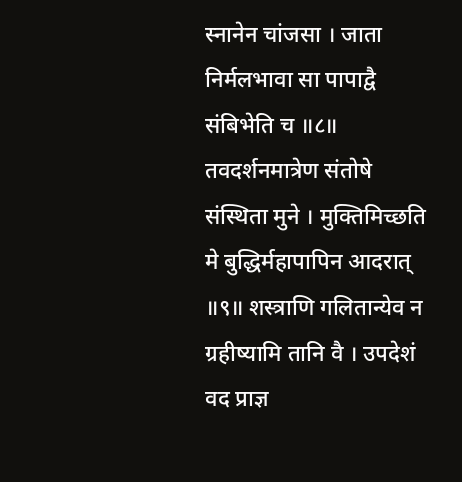स्नानेन चांजसा । जाता निर्मलभावा सा पापाद्वै संबिभेति च ॥८॥ तवदर्शनमात्रेण संतोषे संस्थिता मुने । मुक्तिमिच्छति मे बुद्धिर्महापापिन आदरात् ॥९॥ शस्त्राणि गलितान्येव न ग्रहीष्यामि तानि वै । उपदेशं वद प्राज्ञ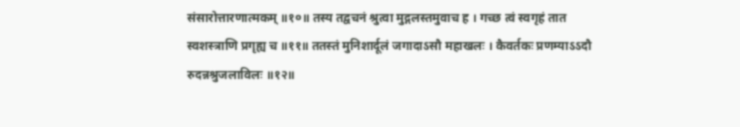संसारोत्तारणात्मकम् ॥१०॥ तस्य तद्वचनं श्रुत्वा मुद्गलस्तमुवाच ह । गच्छ त्वं स्वगृहं तात स्वशस्त्राणि प्रगृह्य च ॥११॥ ततस्तं मुनिशार्दूलं जगादाऽसौ महाखलः । कैवर्तकः प्रणम्याऽऽदौ रुदन्नश्रुजलाविलः ॥१२॥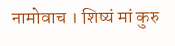नामोवाच । शिष्यं मां कुरु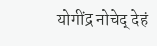योगींद्र नोचेद् देहं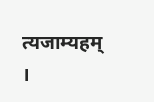त्यजाम्यहम् ।